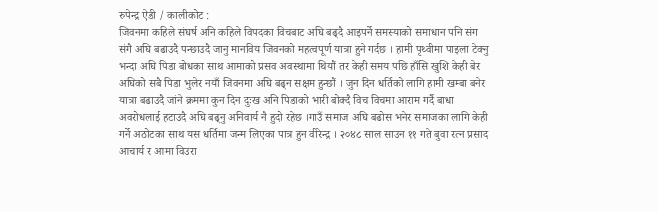रुपेन्द्र ऐडी / कालीकोट :
जिवनमा कहिले संघर्ष अनि कहिले विपदका विचबाट अघि बढ्दै आइपर्ने समस्याको समाधान पनि संग संगै अघि बढाउदै पन्छाउदै जानु मानविय जिवनको महत्वपूर्ण यात्रा हुने गर्दछ । हामी पृथ्वीमा पाइला टेक्नु भन्दा अघि पिडा बोधका साथ आमाको प्रसव अवस्थामा थियौं तर केही समय पछि हाँसि खुशि केही बेर अघिको सबै पिडा भुलेर नयाँ जिवनमा अघि बढ्न सक्षम हुन्छौं । जुन दिन धर्तिको लागि हामी खम्बा बनेर यात्रा बढाउदै जांने क्रममा कुन दिन दुःख अनि पिडाको भारी बोक्दै विच विचमा आराम गर्दै बाधा अवरोधलाई हटाउदै अघि बढ्नु अनिवार्य नै हुदो रहेछ ।गाउँ समाज अघि बढोस भनेर समाजका लागि केही गर्ने अठोटका साथ यस धर्तिमा जन्म लिएका पात्र हुन वीरेन्द्र । २०४८ साल साउन ११ गते बुवा रत्न प्रसाद आचार्य र आमा विउरा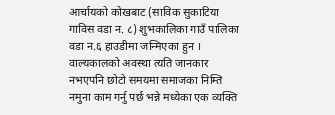आर्चायको कोखबाट (साविक सुकाटिया गाविस वडा न. ८) शुभकालिका गाउँ पालिका वडा न.६ हाउडीमा जन्मिएका हुन ।
वाल्यकालको अवस्था त्यति जानकार नभएपनि छोटो समयमा समाजका निम्ति नमुना काम गर्नु पर्छ भन्ने मध्येका एक व्यक्ति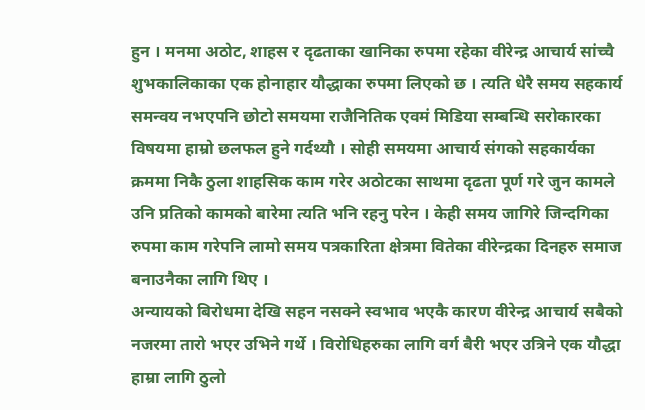हुन । मनमा अठोट, शाहस र दृढताका खानिका रुपमा रहेका वीरेन्द्र आचार्य सांच्चै शुभकालिकाका एक होनाहार यौद्धाका रुपमा लिएको छ । त्यति धेरै समय सहकार्य समन्वय नभएपनि छोटो समयमा राजैनितिक एवमं मिडिया सम्बन्धि सरोकारका विषयमा हाम्रो छलफल हुने गर्दथ्यौ । सोही समयमा आचार्य संगको सहकार्यका क्रममा निकै ठुला शाहसिक काम गरेर अठोटका साथमा दृढता पूर्ण गरे जुन कामले उनि प्रतिको कामको बारेमा त्यति भनि रहनु परेन । केही समय जागिरे जिन्दगिका रुपमा काम गरेपनि लामो समय पत्रकारिता क्षेत्रमा वितेका वीरेन्द्रका दिनहरु समाज बनाउनैका लागि थिए ।
अन्यायको बिरोधमा देखि सहन नसक्ने स्वभाव भएकै कारण वीरेन्द्र आचार्य सबैको नजरमा तारो भएर उभिने गर्थे । विरोधिहरुका लागि वर्ग बैरी भएर उत्रिने एक यौद्धा हाम्रा लागि ठुलो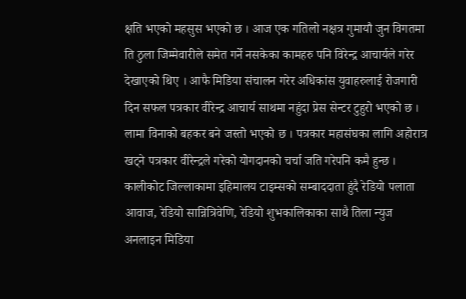क्षति भएको महसुस भएको छ । आज एक गतिलो नक्षत्र गुमायौ जुन विगतमा ति ठुला जिम्मेवारीले समेत गर्ने नसकेका कामहरु पनि विरेन्द्र आचार्यले गरेर देखाएको थिए । आफै मिडिया संचालन गरेर अधिकांस युवाहरुलाई रोजगारी दिन सफल पत्रकार वीरेन्द्र आचार्य साथमा नहुंदा प्रेस सेन्टर टुहुरो भएको छ । लामा विनाको बहकर बने जस्तो भएको छ । पत्रकार महासंघका लागि अहोरात्र खट्ने पत्रकार वीरेन्द्रले गरेको योगदानको चर्चा जति गरेपनि कमै हुन्छ ।
कालीकोट जिल्लाकामा इहिमालय टाइम्सको सम्बाददाता हुंदै रेडियो पलाता आवाज, रेडियो सान्नित्रिवेणि, रेडियो शुभकालिकाका साथै तिला न्युज अनलाइन मिडिया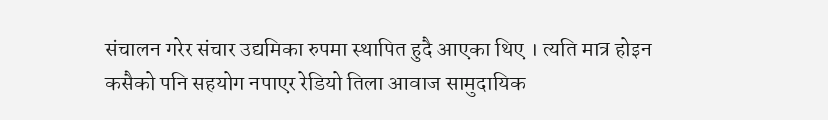संचालन गरेर संचार उद्यमिका रुपमा स्थापित हुदै आएका थिए । त्यति मात्र होइन कसैको पनि सहयोग नपाएर रेडियो तिला आवाज सामुदायिक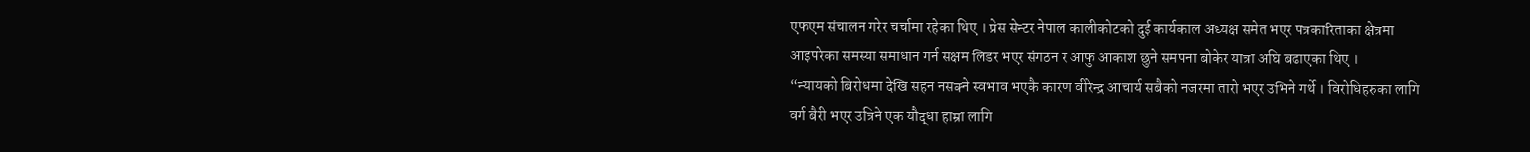एफएम संचालन गरेर चर्चामा रहेका थिए । प्रेस सेन्टर नेपाल कालीकोटको दुई कार्यकाल अध्यक्ष समेत भएर पत्रकारिताका क्षेत्रमा आइपरेका समस्या समाधान गर्न सक्षम लिडर भएर संगठन र आफु आकाश छुने समपना बोकेर यात्रा अघि बढाएका थिए ।
“न्यायको बिरोधमा देखि सहन नसक्ने स्वभाव भएकै कारण वीरेन्द्र आचार्य सबैको नजरमा तारो भएर उभिने गर्थे । विरोधिहरुका लागि वर्ग बैरी भएर उत्रिने एक यौद्धा हाम्रा लागि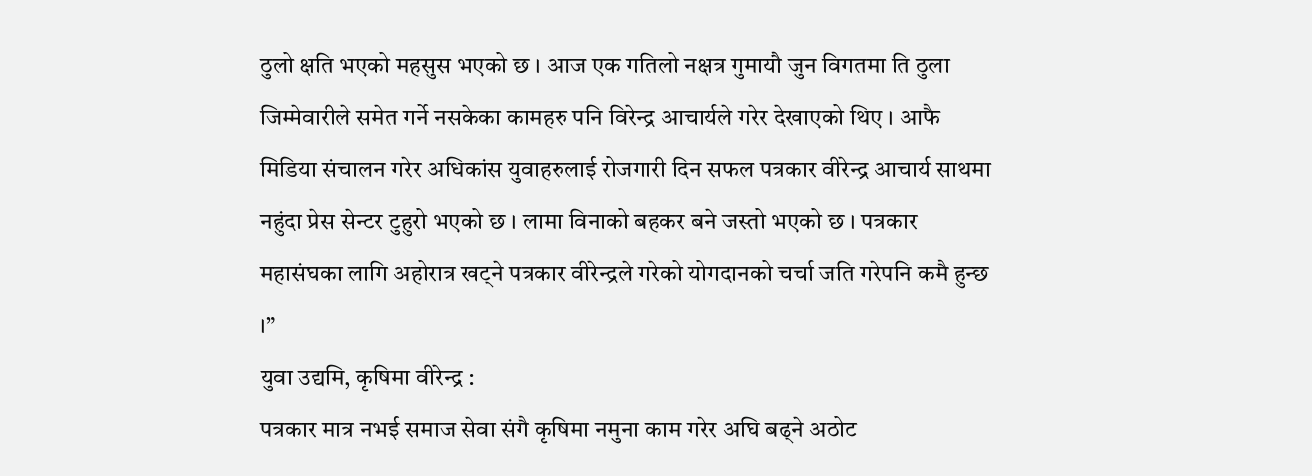ठुलो क्षति भएको महसुस भएको छ । आज एक गतिलो नक्षत्र गुमायौ जुन विगतमा ति ठुला जिम्मेवारीले समेत गर्ने नसकेका कामहरु पनि विरेन्द्र आचार्यले गरेर देखाएको थिए । आफै मिडिया संचालन गरेर अधिकांस युवाहरुलाई रोजगारी दिन सफल पत्रकार वीरेन्द्र आचार्य साथमा नहुंदा प्रेस सेन्टर टुहुरो भएको छ । लामा विनाको बहकर बने जस्तो भएको छ । पत्रकार महासंघका लागि अहोरात्र खट्ने पत्रकार वीरेन्द्रले गरेको योगदानको चर्चा जति गरेपनि कमै हुन्छ ।”
युवा उद्यमि, कृषिमा वीरेन्द्र :
पत्रकार मात्र नभई समाज सेवा संगै कृषिमा नमुना काम गरेर अघि बढ्ने अठोट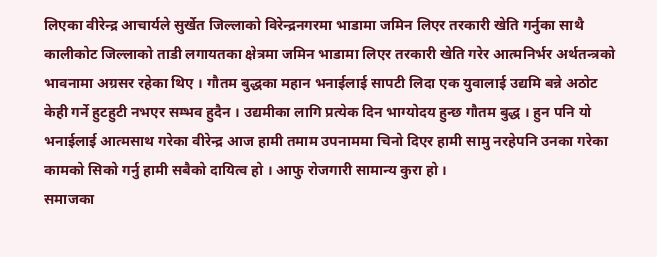लिएका वीरेन्द्र आचार्यले सुर्खेत जिल्लाको विरेन्द्रनगरमा भाडामा जमिन लिएर तरकारी खेति गर्नुका साथै कालीकोट जिल्लाको ताडी लगायतका क्षेत्रमा जमिन भाडामा लिएर तरकारी खेति गरेर आत्मनिर्भर अर्थतन्त्रको भावनामा अग्रसर रहेका थिए । गौतम बुद्धका महान भनाईलाई सापटी लिदा एक युवालाई उद्यमि बन्ने अठोट केही गर्ने हुटहुटी नभएर सम्भव हुदैन । उद्यमीका लागि प्रत्येक दिन भाग्योदय हुन्छ गौतम बुद्ध । हुन पनि यो भनाईलाई आत्मसाथ गरेका वीरेन्द्र आज हामी तमाम उपनाममा चिनो दिएर हामी सामु नरहेपनि उनका गरेका कामको सिको गर्नु हामी सबैको दायित्व हो । आफु रोजगारी सामान्य कुरा हो ।
समाजका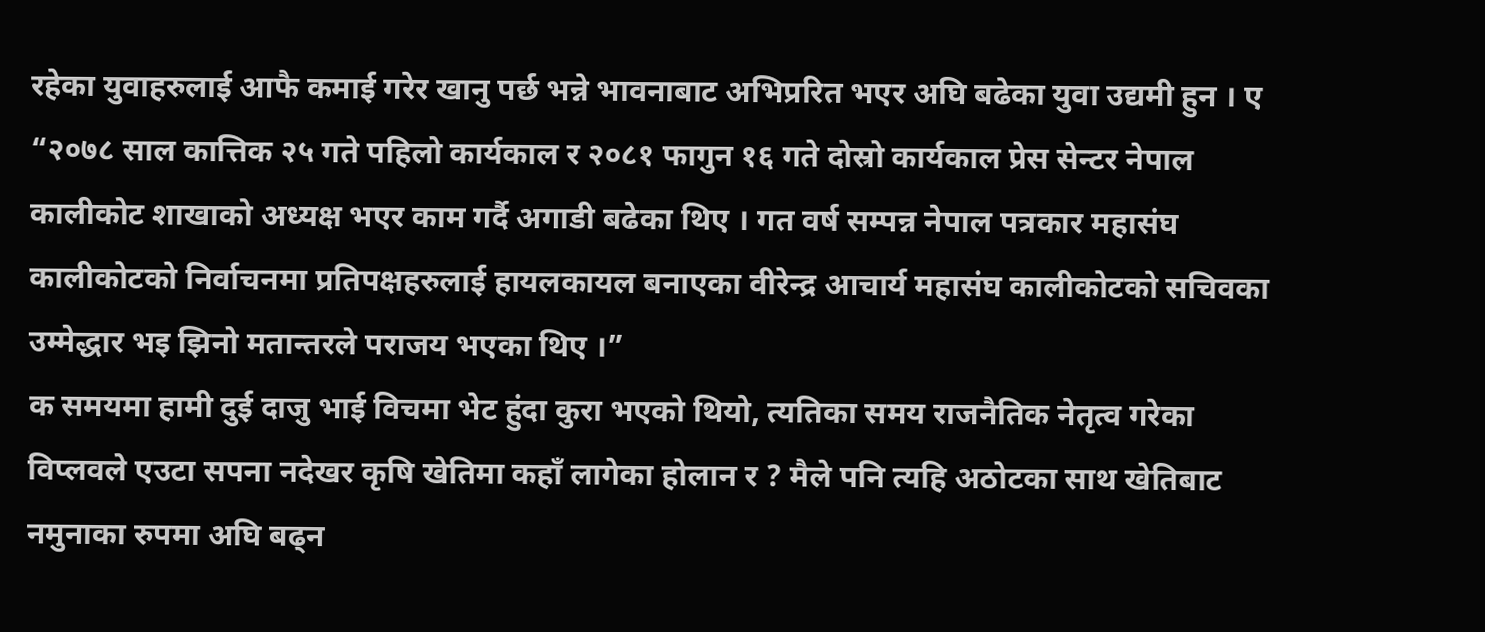रहेका युवाहरुलाई आफै कमाई गरेर खानु पर्छ भन्ने भावनाबाट अभिप्ररित भएर अघि बढेका युवा उद्यमी हुन । ए
“२०७८ साल कात्तिक २५ गते पहिलो कार्यकाल र २०८१ फागुन १६ गते दोस्रो कार्यकाल प्रेस सेन्टर नेपाल कालीकोट शाखाको अध्यक्ष भएर काम गर्दै अगाडी बढेका थिए । गत वर्ष सम्पन्न नेपाल पत्रकार महासंघ कालीकोटको निर्वाचनमा प्रतिपक्षहरुलाई हायलकायल बनाएका वीरेन्द्र आचार्य महासंघ कालीकोटको सचिवका उम्मेद्धार भइ झिनो मतान्तरले पराजय भएका थिए ।”
क समयमा हामी दुई दाजु भाई विचमा भेट हुंदा कुरा भएको थियो, त्यतिका समय राजनैतिक नेतृत्व गरेका विप्लवले एउटा सपना नदेखर कृषि खेतिमा कहाँ लागेका होलान र ? मैले पनि त्यहि अठोटका साथ खेतिबाट नमुनाका रुपमा अघि बढ्न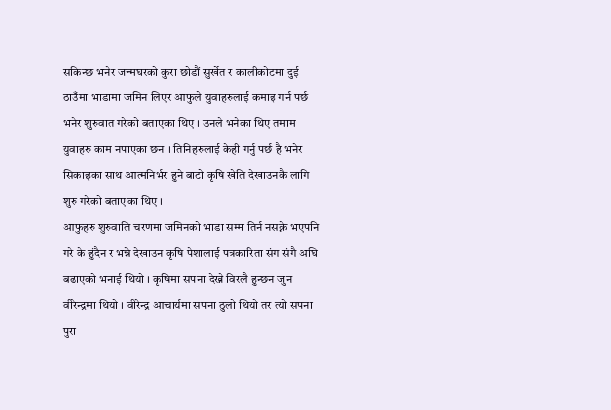सकिन्छ भनेर जन्मघरको कुरा छोडौं सुर्खेत र कालीकोटमा दुई ठाउँमा भाडामा जमिन लिएर आफुले युवाहरुलाई कमाइ गर्न पर्छ भनेर शुरुवात गरेको बताएका थिए । उनले भनेका थिए तमाम युवाहरु काम नपाएका छन । तिनिहरुलाई केही गर्नु पर्छ है भनेर सिकाइका साथ आत्मनिर्भर हुने बाटो कृषि खेति देखाउनकै लागि शुरु गरेको बताएका थिए ।
आफुहरु शुरुवाति चरणमा जमिनको भाडा सम्म तिर्न नसक्ने भएपनि गरे के हुंदैन र भन्ने देखाउन कृषि पेशालाई पत्रकारिता संग संगै अघि बढाएको भनाई थियो । कृषिमा सपना देख्ने विरलै हुन्छन जुन वीरेन्द्रमा थियो । वीरेन्द्र आचार्यमा सपना ठुलो थियो तर त्यो सपना पुरा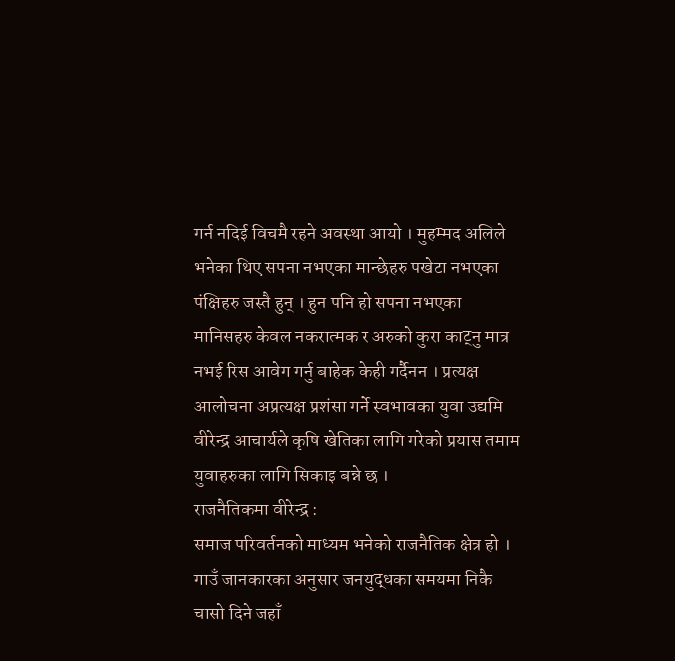गर्न नदिई विचमै रहने अवस्था आयो । मुहम्मद अलिले भनेका थिए सपना नभएका मान्छेहरु पखेटा नभएका पंक्षिहरु जस्तै हुन् । हुन पनि हो सपना नभएका मानिसहरु केवल नकरात्मक र अरुको कुरा काट्नु मात्र नभई रिस आवेग गर्नु बाहेक केही गर्दैनन । प्रत्यक्ष आलोचना अप्रत्यक्ष प्रशंसा गर्ने स्वभावका युवा उद्यमि वीरेन्द्र आचार्यले कृषि खेतिका लागि गरेको प्रयास तमाम युवाहरुका लागि सिकाइ बन्ने छ ।
राजनैतिकमा वीरेन्द्र :
समाज परिवर्तनको माध्यम भनेको राजनैतिक क्षेत्र हो । गाउँ जानकारका अनुसार जनयुद्धका समयमा निकै चासो दिने जहाँ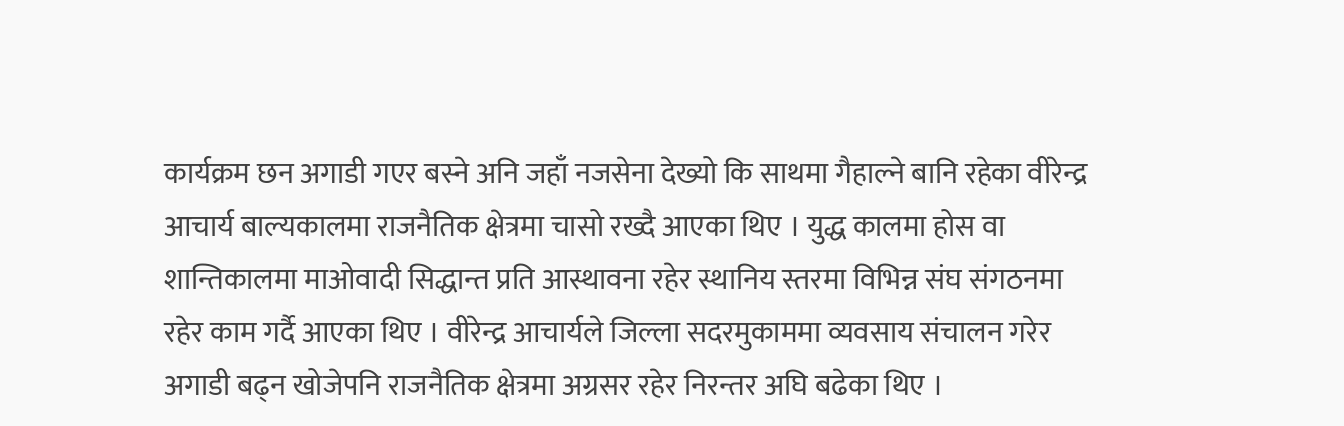कार्यक्रम छन अगाडी गएर बस्ने अनि जहाँ नजसेना देख्यो कि साथमा गैहाल्ने बानि रहेका वीरेन्द्र आचार्य बाल्यकालमा राजनैतिक क्षेत्रमा चासो रख्दै आएका थिए । युद्ध कालमा होस वा शान्तिकालमा माओवादी सिद्धान्त प्रति आस्थावना रहेर स्थानिय स्तरमा विभिन्न संघ संगठनमा रहेर काम गर्दै आएका थिए । वीरेन्द्र आचार्यले जिल्ला सदरमुकाममा व्यवसाय संचालन गरेर अगाडी बढ्न खोजेपनि राजनैतिक क्षेत्रमा अग्रसर रहेर निरन्तर अघि बढेका थिए ।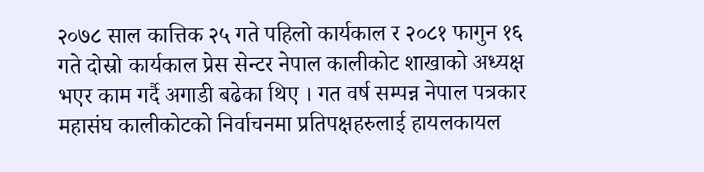२०७८ साल कात्तिक २५ गते पहिलो कार्यकाल र २०८१ फागुन १६ गते दोस्रो कार्यकाल प्रेस सेन्टर नेपाल कालीकोट शाखाको अध्यक्ष भएर काम गर्दै अगाडी बढेका थिए । गत वर्ष सम्पन्न नेपाल पत्रकार महासंघ कालीकोटको निर्वाचनमा प्रतिपक्षहरुलाई हायलकायल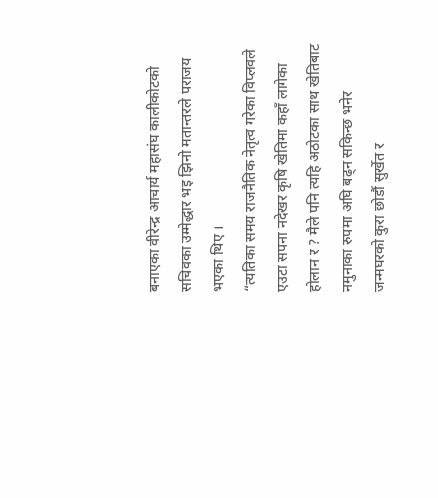बनाएका वीरेन्द्र आचार्य महासंघ कालीकोटको सचिवका उम्मेद्धार भइ झिनो मतान्तरले पराजय भएका थिए ।
“त्यतिका समय राजनैतिक नेतृत्व गरेका विप्लवले एउटा सपना नदेखर कृषि खेतिमा कहाँ लागेका होलान र ? मैले पनि त्यहि अठोटका साथ खेतिबाट नमुनाका रुपमा अघि बढ्न सकिन्छ भनेर जन्मघरको कुरा छोडौं सुर्खेत र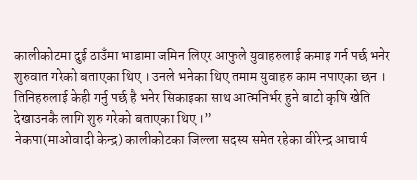कालीकोटमा दुई ठाउँमा भाडामा जमिन लिएर आफुले युवाहरुलाई कमाइ गर्न पर्छ भनेर शुरुवात गरेको बताएका थिए । उनले भनेका थिए तमाम युवाहरु काम नपाएका छन । तिनिहरुलाई केही गर्नु पर्छ है भनेर सिकाइका साथ आत्मनिर्भर हुने बाटो कृषि खेति देखाउनकै लागि शुरु गरेको बताएका थिए ।”
नेकपा(माओवादी केन्द्र) कालीकोटका जिल्ला सदस्य समेत रहेका वीरेन्द्र आचार्य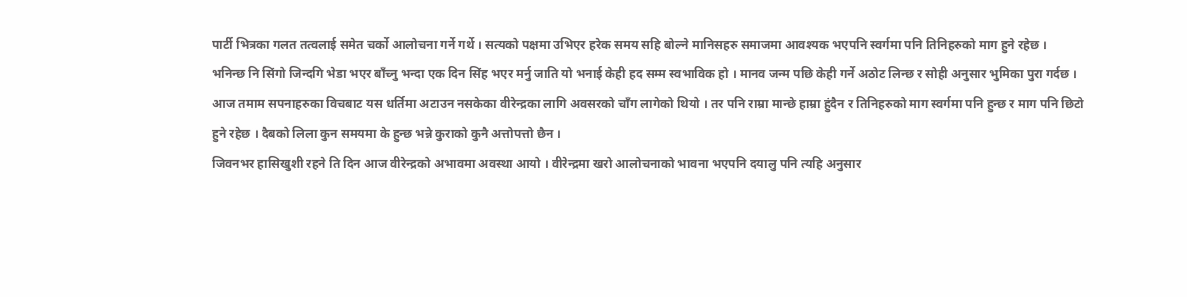पार्टी भित्रका गलत तत्वलाई समेत चर्को आलोचना गर्ने गर्थे । सत्यको पक्षमा उभिएर हरेक समय सहि बोल्ने मानिसहरु समाजमा आवश्यक भएपनि स्वर्गमा पनि तिनिहरुको माग हुने रहेछ ।
भनिन्छ नि सिंगो जिन्दगि भेडा भएर बाँच्नु भन्दा एक दिन सिंह भएर मर्नु जाति यो भनाई केही हद सम्म स्वभाविक हो । मानव जन्म पछि केही गर्ने अठोट लिन्छ र सोही अनुसार भुमिका पुरा गर्दछ । आज तमाम सपनाहरुका विचबाट यस धर्तिमा अटाउन नसकेका वीरेन्द्रका लागि अवसरको चाँग लागेको थियो । तर पनि राम्रा मान्छे हाम्रा हुंदैन र तिनिहरुको माग स्वर्गमा पनि हुन्छ र माग पनि छिटो हुने रहेछ । दैबको लिला कुन समयमा के हुन्छ भन्ने कुराको कुनै अत्तोपत्तो छैन ।
जिवनभर हासिखुशी रहने ति दिन आज वीरेन्द्रको अभावमा अवस्था आयो । वीरेन्द्रमा खरो आलोचनाको भावना भएपनि दयालु पनि त्यहि अनुसार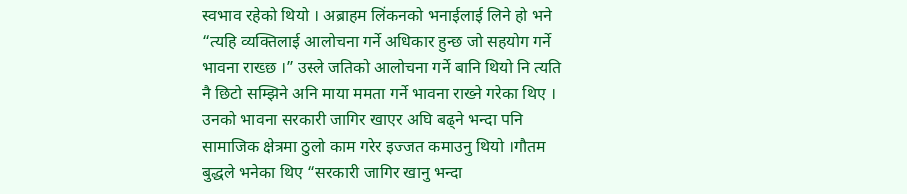स्वभाव रहेको थियो । अब्राहम लिंकनको भनाईलाई लिने हो भने “त्यहि व्यक्तिलाई आलोचना गर्ने अधिकार हुन्छ जो सहयोग गर्ने भावना राख्छ ।” उस्ले जतिको आलोचना गर्ने बानि थियो नि त्यति नै छिटो सम्झिने अनि माया ममता गर्ने भावना राख्ने गरेका थिए । उनको भावना सरकारी जागिर खाएर अघि बढ्ने भन्दा पनि सामाजिक क्षेत्रमा ठुलो काम गरेर इज्जत कमाउनु थियो ।गौतम बुद्धले भनेका थिए “सरकारी जागिर खानु भन्दा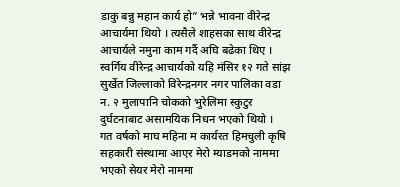डाकु बन्नु महान कार्य हो” भन्ने भावना वीरेन्द्र आचार्यमा थियो । त्यसैले शाहसका साथ वीरेन्द्र आचार्यले नमुना काम गर्दै अघि बढेका थिए । स्वर्गिय वीरेन्द्र आचार्यको यहि मंसिर १२ गते सांझ सुर्खेत जिल्लाको विरेन्द्रनगर नगर पालिका वडा न. २ मुलापानि चोकको भुरेलिमा स्कुटुर दुर्घटनाबाट असामयिक निधन भएको थियो ।
गत वर्षको माघ महिना म कार्यरत हिमचुली कृषि सहकारी संस्थामा आएर मेरो म्याडमको नाममा भएको सेयर मेरो नाममा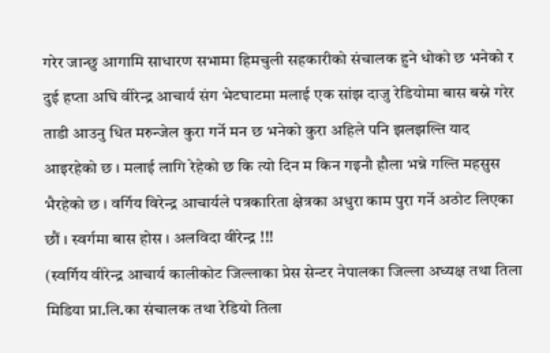गरेर जान्छु आगामि साधारण सभामा हिमचुली सहकारीको संचालक हुने धोको छ भनेको र दुई हप्ता अघि वीरेन्द्र आचार्य संग भेटघाटमा मलाई एक सांझ दाजु रेडियोमा बास बस्ने गरेर ताडी आउनु धित मरुन्जेल कुरा गर्ने मन छ भनेको कुरा अहिले पनि झलझल्ति याद आइरहेको छ । मलाई लागि रेहेको छ कि त्यो दिन म किन गइनौ हौला भन्ने गल्ति महसुस भैरहेको छ । वर्गिय विरेन्द्र आचार्यले पत्रकारिता क्षेत्रका अधुरा काम पुरा गर्ने अठोट लिएका छौं । स्वर्गमा बास होस । अलविदा वीरेन्द्र !!!
(स्वर्गिय वीरेन्द्र आचार्य कालीकोट जिल्लाका प्रेस सेन्टर नेपालका जिल्ला अध्यक्ष तथा तिला मिडिया प्रा.लि.का संचालक तथा रेडियो तिला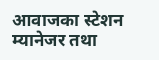आवाजका स्टेशन म्यानेजर तथा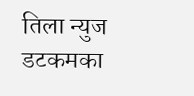तिला न्युज डटकमका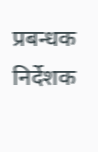प्रबन्धक निर्देशक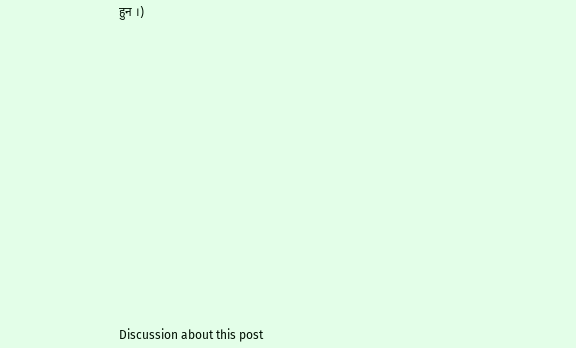हुन ।)


















Discussion about this post